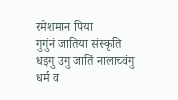रमेशमान पिया
गुगुंनं जातिया संस्कृति धइगु उगु जातिं नालाच्वंगु धर्म व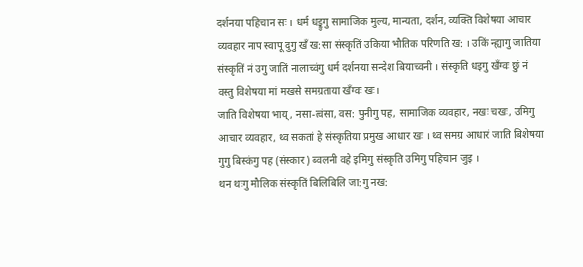दर्शनया पहिचान सः । धर्म धइ्रुगु सामाजिक मुल्य, मान्यता, दर्शन, व्यक्ति विशेषया आचार व्यवहार नाप स्वापू दुगु खँ ख:सा संस्कृतिं उकिया भौतिक परिणति ख: । उकिं न्ह्यागु जातिया संस्कृतिं नं उगु जातिं नालाच्वंगु धर्म दर्शनया सन्देश बियाच्वनी । संस्कृति धइगु खँग्वः छुं नं वस्तु विशेषया मां मखसे समग्रताया खँग्वः खः।
जाति विशेषया भाय्, नसा-त्वंसा, वस: पुनीगु पह, सामाजिक व्यवहार, नखः चखः, उमिगु आचार व्यवहार, थ्व सकतां हे संस्कृतिया प्रमुख आधार खः । थ्व समग्र आधारं जाति बिशेषया गुगु बिस्कंगु पह (संस्कार) ब्वलनी वहे इमिगु संस्कृति उमिगु पहिचान जुइ ।
थन थःगु मौलिक संस्कृतिं बिलिबिलि जा:गु नख: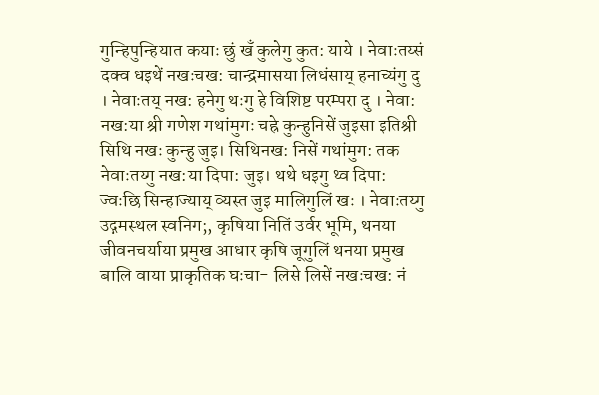गुन्हिपुन्हियात कयाः छुं खँ कुलेगु कुत: याये । नेवाःतय्सं दक्व धइथें नखःचख: चान्द्रमासया लिधंसाय् हनाच्यंगु दु । नेवाःतय् नख: हनेगु थःगु हे विशिष्ट परम्परा दु । नेवा: नख:या श्री गणेश गथांमुगः चह्रे कुन्हुनिसें जुइसा इतिश्री सिथि नखः कुन्हु जुइ। सिथिनख: निसें गथांमुग: तक नेवाःतय्गु नख:या दिपा: जुइ। थथे धइगु थ्व दिपा: ज्वःछि सिन्हाज्याय् व्यस्त जुइ मालिगुलिं खः । नेवाःतय्गु उद्गमस्थल स्वनिग;, कृषिया नितिं उर्वर भूमि, थनया जीवनचर्याया प्रमुख आधार कृषि जूगुलिं थनया प्रमुख बालि वाया प्राकृतिक घःचा- लिसे लिसें नखःचख: नं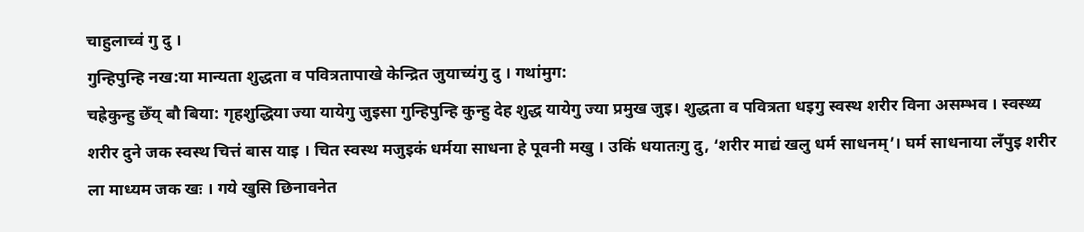चाहुलाच्वं गु दु ।
गुन्हिपुन्हि नख:या मान्यता शुद्धता व पवित्रतापाखे केन्द्रित जुयाच्यंगु दु । गथांमुग:
चह्रेकुन्हु छेँय् बौ बिया: गृहशुद्धिया ज्या यायेगु जुइसा गुन्हिपुन्हि कुन्हु देह शुद्ध यायेगु ज्या प्रमुख जुइ। शुद्धता व पवित्रता धइगु स्वस्थ शरीर विना असम्भव । स्वस्थ्य शरीर दुने जक स्वस्थ चित्तं बास याइ । चित स्वस्थ मजुइकं धर्मया साधना हे पूवनी मखु । उकिं धयातःगु दु, ‘शरीर माद्यं खलु धर्म साधनम्’। घर्म साधनाया लँपुइ शरीर ला माध्यम जक खः । गये खुसि छिनावनेत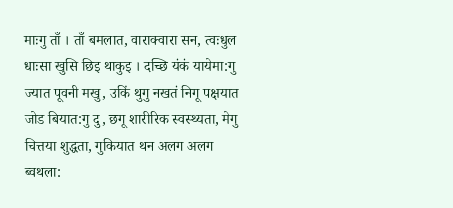माःगु ताँ । ताँ बमलात, वाराक्वारा सन, त्वःधुल धाःसा खुसि छिइ थाकुइ । दच्छि यंकं यायेमा:गु ज्यात पूवनी मखु, उकिं थुगु नखतं निगू पक्षयात जोड बियात:गु दु, छगू शारीरिक स्वस्थ्यता, मेगु चित्तया शुद्धता, गुकियात थन अलग अलग ब्वथला: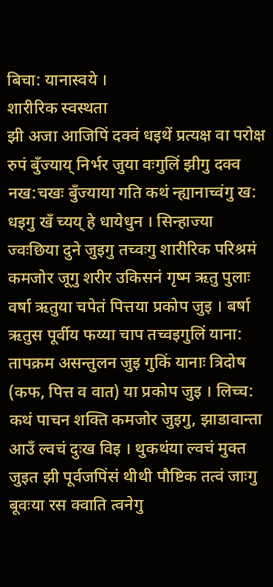बिचा: यानास्वये ।
शारीरिक स्वस्थता
झी अजा आजिपिं दक्वं धइथें प्रत्यक्ष वा परोक्ष रुपं बुँज्याय् निर्भर जुया वःगुलिं झीगु दक्व नख:चखः बुँज्याया गति कथं न्ह्यानाच्वंगु ख: धइगु खँ च्यय् हे धायेधुन । सिन्हाज्या ज्वःछिया दुने जुइगु तच्वःगु शारीरिक परिश्रमं कमजोर जूगु शरीर उकिसनं गृष्म ऋतु पुलाः वर्षा ऋतुया चपेतं पित्तया प्रकोप जुइ । बर्षा ऋतुस पूर्वीय फय्या चाप तच्वइगुलिं याना: तापक्रम असन्तुलन जुइ गुकिं यानाः त्रिदोष (कफ, पित्त व वात) या प्रकोप जुइ । लिच्च: कथं पाचन शक्ति कमजोर जुइगु, झाडावान्ता आउँ ल्वचं दुःख विइ । थुकथंया ल्वचं मुक्त जुइत झी पूर्वजपिंसं थीथी पौष्टिक तत्वं जाःगु बूवःया रस क्वाति त्वनेगु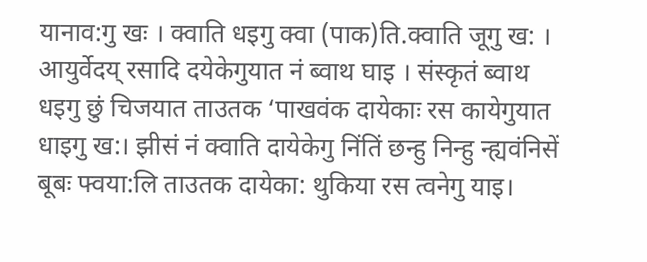यानाव:गु खः । क्वाति धइगु क्वा (पाक)ति.क्वाति जूगु ख: । आयुर्वेदय् रसादि दयेकेगुयात नं ब्वाथ घाइ । संस्कृतं ब्वाथ धइगु छुं चिजयात ताउतक ‘पाखवंक दायेकाः रस कायेगुयात धाइगु ख:। झीसं नं क्वाति दायेकेगु निंतिं छन्हु निन्हु न्ह्यवंनिसें बूबः फ्वया:लि ताउतक दायेका: थुकिया रस त्वनेगु याइ।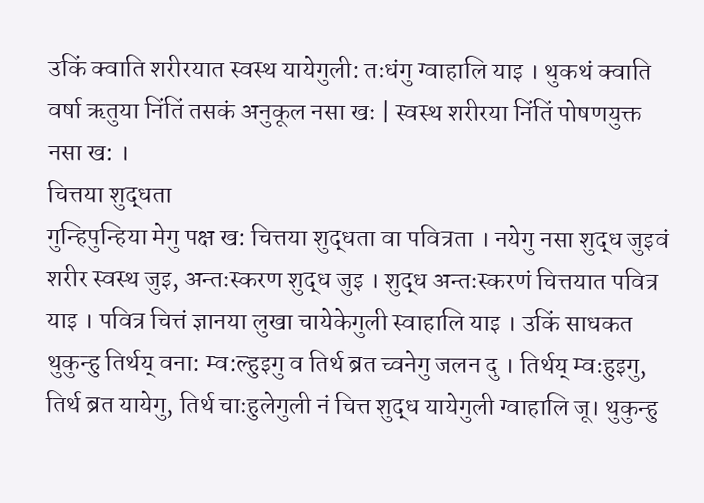उकिं क्वाति शरीरयात स्वस्थ यायेगुली: तःधंगु ग्वाहालि याइ । थुकथं क्वाति वर्षा ऋतुया निंतिं तसकं अनुकूल नसा खः | स्वस्थ शरीरया निंतिं पोषणयुक्त नसा ख: ।
चित्तया शुद्धता
गुन्हिपुन्हिया मेगु पक्ष ख: चित्तया शुद्धता वा पवित्रता । नयेगु नसा शुद्ध जुइवं शरीर स्वस्थ जुइ, अन्तःस्करण शुद्ध जुइ । शुद्ध अन्तःस्करणं चित्तयात पवित्र याइ । पवित्र चित्तं ज्ञानया लुखा चायेकेगुली स्वाहालि याइ । उकिं साधकत थुकुन्हु तिर्थय् वना: म्व:ल्हुइगु व तिर्थ ब्रत च्वनेगु जलन दु । तिर्थय् म्वःहुइगु, तिर्थ ब्रत यायेगु, तिर्थ चाःहुलेगुली नं चित्त शुद्ध यायेगुली ग्वाहालि जू। थुकुन्हु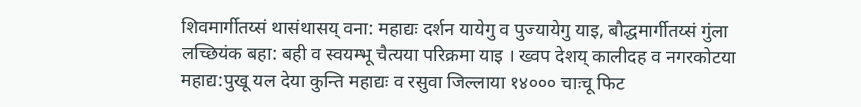शिवमार्गीतय्सं थासंथासय् वना: महाद्यः दर्शन यायेगु व पुज्यायेगु याइ, बौद्धमार्गीतय्सं गुंला लच्छियंक बहा: बही व स्वयम्भू चैत्यया परिक्रमा याइ । ख्वप देशय् कालीदह व नगरकोटया महाद्य:पुखू यल देया कुन्ति महाद्यः व रसुवा जिल्लाया १४००० चाःचू फिट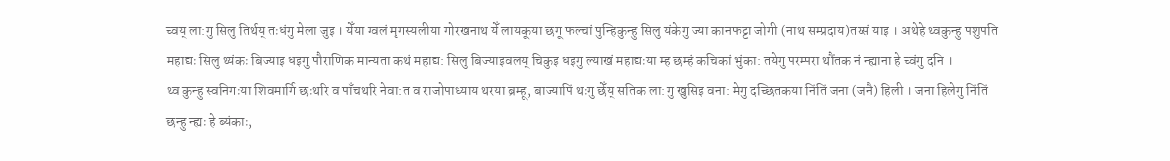च्वय् ला:गु सिलु तिर्थय् तःधंगु मेला जुइ । येँया ग्वलं मृगस्यलीया गोरखनाथ येँ लायकूया छगू फल्चां पुन्हिकुन्हु सिलु यंकेगु ज्या कानफट्टा जोगी (नाथ सम्प्रदाय)तय्सं याइ । अथेहे थ्वकुन्हु पशुपति महाद्यः सिलु थ्यंकः बिज्याइ धइगु पौराणिक मान्यता कथं महाद्य: सिलु बिज्याइवलय् चिकुइ धइगु ल्याखं महाद्यःया म्ह छम्हं कचिकां भुंका: तयेगु परम्परा थौंतक नं न्ह्याना हे च्वंगु दनि ।
थ्व कुन्हु स्वनिगःया शिवमार्गि छःथरि व पाँचथरि नेवा:त व राजोपाध्याय थरया ब्रम्हू, बाज्यापिं थःगु छेँय् सतिक ला:गु खुसिइ वना: मेगु दच्छितकया निंतिं जना (जनै) हिली । जना हिलेगु निंतिं छन्हु न्ह्यः हे ब्यंकाः,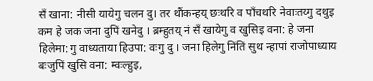सँ खाना: नीसी यायेगु चलन दु। तर थौंकन्हय् छःथरि व पाँचथरि नेवाःतय्गु दथुइ कम हे जक जना दुपिं खनेदु । ब्रम्हुतय् नं सँ खायेगु व खुसिइ वना: हे जना हिलेमा:गु वाध्यताया हिउपा: वःगु दु । जना हिलेगु निंतिं सुथ न्हापां राजोपाध्याय बःजुपिं खुसि वना: म्वःल्हुइ,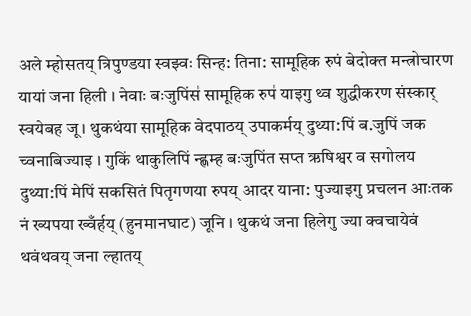अले म्होसतय् त्रिपुण्डया स्वझ्वः सिन्ह: तिना: सामूहिक रुपं बेदोक्त मन्त्रोचारण यायां जना हिली । नेवाः बःजुपिंस॑ सामूहिक रुप॑ याइगु थ्व शुद्धीकरण संस्कार् स्वयेबह जू। थुकथंया सामूहिक वेदपाठय् उपाकर्मय् दुथ्या:पिं ब.जुपिं जक च्वनाबिज्याइ । गुकिं थाकुलिपिं न्ह्णम्ह बःजुपिंत सप्त ऋषिश्वर व सगोलय दुथ्या:पिं मेपिं सकसितं पितृगणया रुपय् आदर याना: पुज्याइगु प्रचलन आःतक नं ख्यपया ख्वँर्हय् (हुनमानघाट) जूनि । थुकथं जना हिलेगु ज्या क्वचायेवं थवंथवय् जना ल्हातय्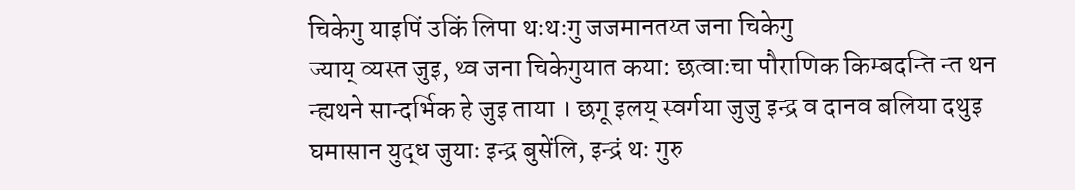चिकेगु याइपिं उकिं लिपा थःथःगु जजमानतय्त जना चिकेगु
ज्याय् व्यस्त जुइ, थ्व जना चिकेगुयात कया: छत्वाःचा पौराणिक किम्बदन्ति न्त थन न्ह्यथने सान्दर्भिक हे जुइ ताया । छगू इलय् स्वर्गया जुजु इन्द्र व दानव बलिया दथुइ घमासान युद्ध जुयाः इन्द्र बुसेंलि, इन्द्रं थः गुरु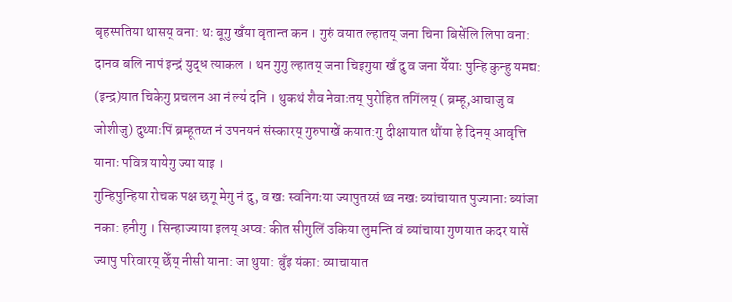बृहस्पतिया थासय् वना: थः बूगु खँया वृतान्त कन । गुरुं वयात ल्हातय् जना चिना बिसेंलि लिपा वना: दानव बलि नापं इन्द्रं युद्ध त्याकल । थन गुगु ल्हातय् जना चिइगुया खँ दु व जना येँयाः पुन्हि कुन्हु यमद्य: (इन्द्र)यात चिकेगु प्रचलन आ नं ल्य॑ दनि । थुकथं शैव नेवाःतय् पुरोहित तगिंलय् ( ब्रम्हू,आचाजु व जोशीजु) दुथ्याःपिं ब्रम्हूतय्त नं उपनयनं संस्कारय् गुरुपाखें कयात:गु दीक्षायात थौंया हे दिनय् आवृत्ति यानाः पवित्र यायेगु ज्या याइ ।
गुन्हिपुन्हिया रोचक पक्ष छगू मेगु नं दु, व खः स्वनिगःया ज्यापुतय्सं थ्व नखः ब्यांचायात पुज्यानाः ब्यांजा नका: हनीगु । सिन्हाज्याया इलय् अप्व: कीत सीगुलिं उकिया लुमन्ति वं ब्यांचाया गुणयात कदर यासें ज्यापु परिवारय् छेँय् नीसी याना: जा थुया: बुँइ यंका: व्याचायात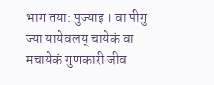भाग तया: पुज्याइ । वा पीगु ज्या यायेवलय् चायेकं वा मचायेकं गुणकारी जीव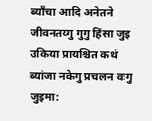ब्याँचा आदि अनेतने जीवनतय्गु गुगु हिंसा जुइ उकिया प्रायश्चित कथं ब्यांजा नकेगु प्रचलन वःगु जुइमा: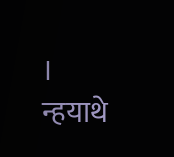। न्हयाथे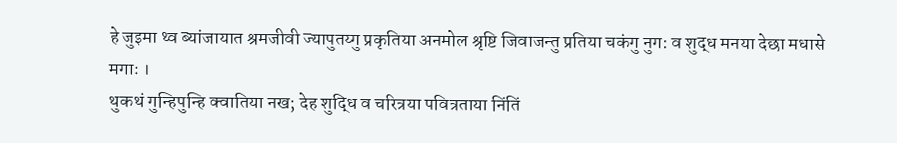हे जुइमा थ्व ब्यांजायात श्रमजीवी ज्यापुतय्गु प्रकृतिया अनमोल श्रृष्टि जिवाजन्तु प्रतिया चकंगु नुग: व शुद्ध मनया देछा मधासे मगाः ।
थुकथं गुन्हिपुन्हि क्वातिया नख; देह शुद्धि व चरित्रया पवित्रताया निंतिं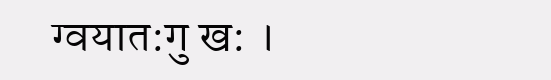ग्वयात:गु ख: ।